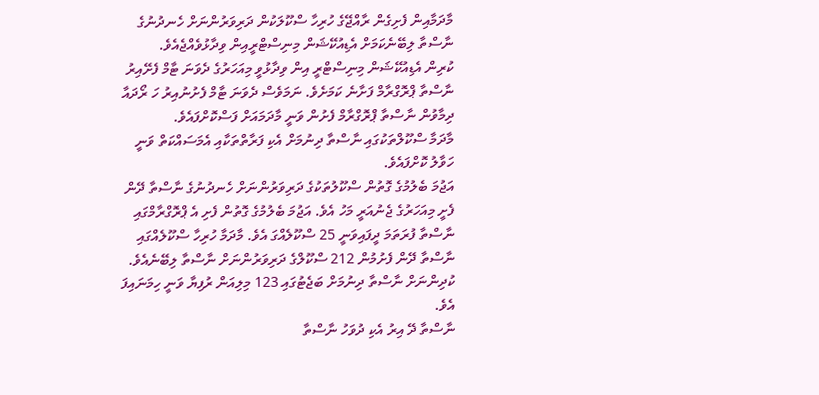މާދަމާއިން ފެށިގެން ރާއްޖޭގެ ހުރިހާ ސްކޫލަކުން ދަރިވަރުންނަށް ހެނދުނުގެ ނާސްތާ ލިބޭނެކަމަށް އެޑިއުކޭޝަން މިނިސްޓްރީއިން ވިދާޅުވެއްޖެއެވެ.
ކުރިން އެޑިއުކޭޝަން މިނިސްޓްރީ އިން ވިދާޅުވީ މިއަހަރުގެ ދެވަނަ ޓާމް ފެށޭއިރު ނާސްތާ ޕްރޮގްރާމް ފަށާނެ ކަމަށެވެ. ނަމަވެސް ދެވަނަ ޓާމް ފެށުނުއިރު ހަ ރޯދައާ ދިމާވުން ނާސްތާ ޕްރޮގްރާމް ފެށުން ވަނީ މާދަމައަށް ފަސްކޮށްފައެވެ.
މާދަމާ ސްކޫލްތަކުގައި ނާސްތާ ދިނުމަށް އެކި ފަރާތްތަކާއި އެމަސައްކަތް ވަނީ ހަވާލު ކޮށްފައެވެ.
އަޖުމަ ބެލުމުގެ ގޮތުން ސްކޫލުތަކުގެ ދަރިވަރުންނަށް ހެނދުނުގެ ނާސްތާ ދޭން ފެށީ މިއަހަރުގެ ޖެނުއަރީ މަހު އެވެ. އަޖުމަ ބެލުމުގެ ގޮތުން ފެށި އެ ޕްރޮގްރާމްގައި ނާސްތާ ފުރަތަމަ ދީފައިވަނީ 25 ސްކޫލެއްގަ އެވެ. މާދަމާ ހުރިހާ ސްކޫލެއްގައި ނާސްތާ ދޭން ފެށުމުން 212 ސްކޫލްގެ ދަރިވަރުންނަށް ނާސްތާ ލިބޭނެއެވެ.
ކުދިންނަށް ނާސްތާ ދިނުމަށް ބަޖެޓުގައި 123 މިލިއަން ރުފިޔާ ވަނީ ހިމަނައިފަ އެވެ.
ނާސްތާ ދޭ އިރު އެކި ދުވަހު ނާސްތާ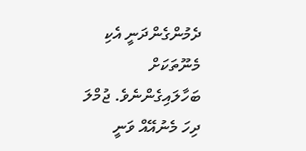ދެމުންގެންދަނީ އެކި މެނޫތަކަށް ބަހާލައިގެންނެވެ. ޖުމްލަ ދިހަ މެނުއޭއް ވަނީ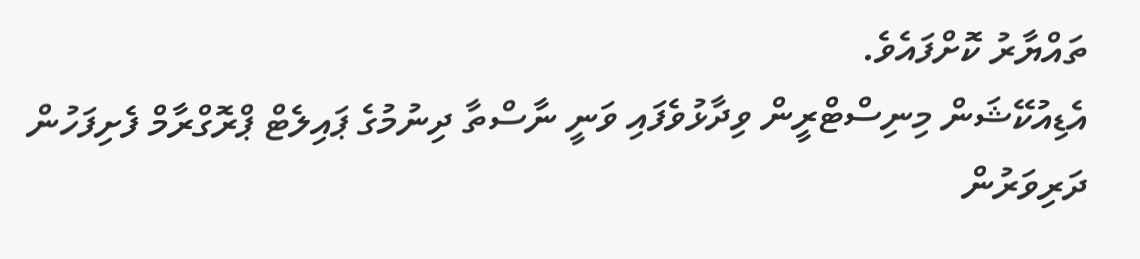ތައްޔާރު ކޮށްފައެވެ.
އެޑިއުކޭޝަން މިނިސްޓްރީން ވިދާޅުވެފައި ވަނީ ނާސްތާ ދިނުމުގެ ޕައިލެޓް ޕްރޮގްރާމް ފެށިފަހުން ދަރިވަރުން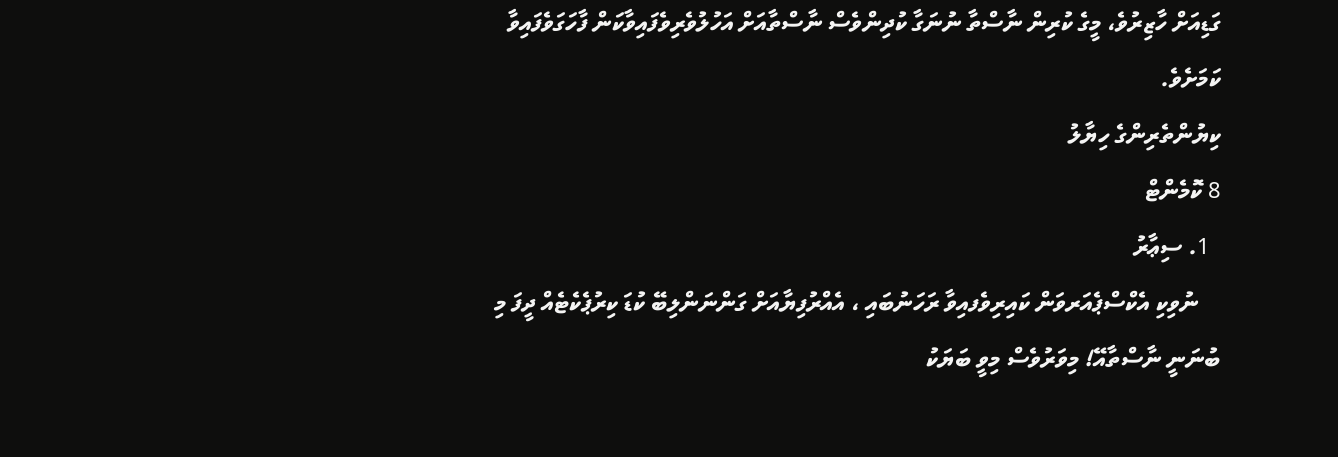ގަޑިއަށް ހާޒިރުވެ، މީގެ ކުރިން ނާސްތާ ނުނަގާ ކުދިންވެސް ނާސްތާއަށް އަހުލުވެރިވެފައިވާކަން ފާހަގަވެފައިވާ ކަމަށެވެ.
ކިޔުންތެރިންގެ ހިޔާލު
8 ކޮމެންޓް
  1. ސިޢާރު
    ނުވިކި އެކްސްޕެއަރވަން ކައިރިވެފއިވާ ރަހަނުބައި ، އެއްރުފިޔާއަށް ގަންނަންލިބޭ ކުޑަ ކިރުޕެކެޓެއް ދީފަ މި ބުނަނީ ނާސްތާއޭ! މިވަރުވެސް މިވީ ބަޔަކު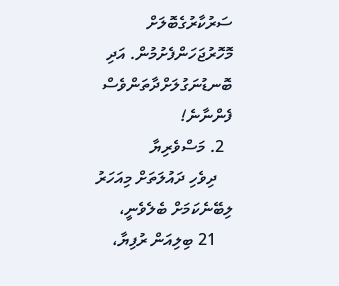ސަރުކާރުގެބޮލަށް މޮހޮރުޖަހަންފެށުމުން. އަދި ބޮނޑުނަގުލަށްދާތަންވެސް ފެންނާނެ!
  2. މަސްވެރިޔާ
    ދިވެހި ދައުލަތަށް މިއަހަރު ލިބޭނެކަމަށް ބެލެވެނީ،
    21 ބިލިއަން ރުފިޔާ،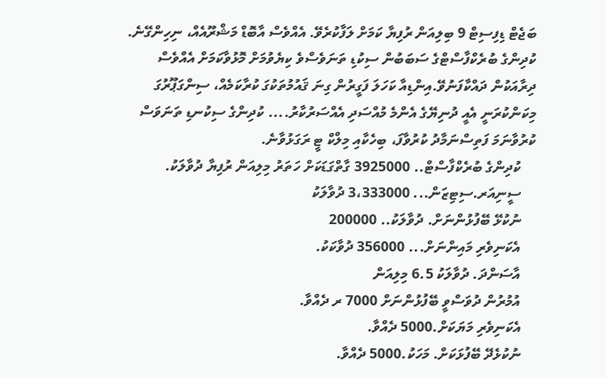ބަޖެޓް ޑިފިސިޓް 9 ބިލިއަން ރުފިޔާ ކަމަށް ލަފާކުރެވޭ. އެއްވެސް އާބޮޑް މަޝްރޫއެއް، ނިހިންގޭނެ. ކުދިންގެ ބުރެކްފާސްޓްގެ ސަބަބުން ސިކުޑި ތަނަވެސްވެ ކިޔެވުމަށް މޮޅުވާކަމަށް އެއްވެސް ދިރާއަކުން ދައްކާފަނުވޭ.އިންޑިއާ ކަހަލަ ފަގީރުން ގިނަ ޤައުމުތަކުގަ ކުރާކަމެއް، ސިންގަޕޫރުގަ މިކަންކުރަނީ އެއީ ދުނިޔޭގެ އެންމެ މުއްސަދި އެއްސަރުކާރު.... ކުދިންގެ ސިކުނޑި ތަނަވަސް ކުރުވާނަމަ ފަތިސްނަމާދު ކުރުވާފަ، ބިހެކާއި މިލްކް ޓީ ރަގަޅުވާނެ.
    ކުދިންގެ ބުރެކްފާސްޓް.. 3925000 ގާތްގަޑަކަށް ހަތަރު މިލިއަން ރުފިޔާ ދުވާލަކު.
    ސީނިއަރ.ސިޓިޒަން... 3،333000 ދުވާލަކު
    ނުކުޅޭ ބޭފުޅުންނަށް. ދުވާލަކު.. 200000
    އެކަނިވެރި މައިންނަށް... 356000 ދުވާކަކު.
    އާސަންދަ. ދުވާލަކު 6.5 މިލިއަން
    އުމުރުން ދުވަސްވީ ބޭފުޅުންނަށް 7000 ރ ދެއްވާ.
    އެކަނިވެރި މަޔަކަށް.5000 ދެއްވާ.
    ނުކުޅެދޭ ބޭފުޅަކަށް. މަހަކު.5000 ދެއްވާ.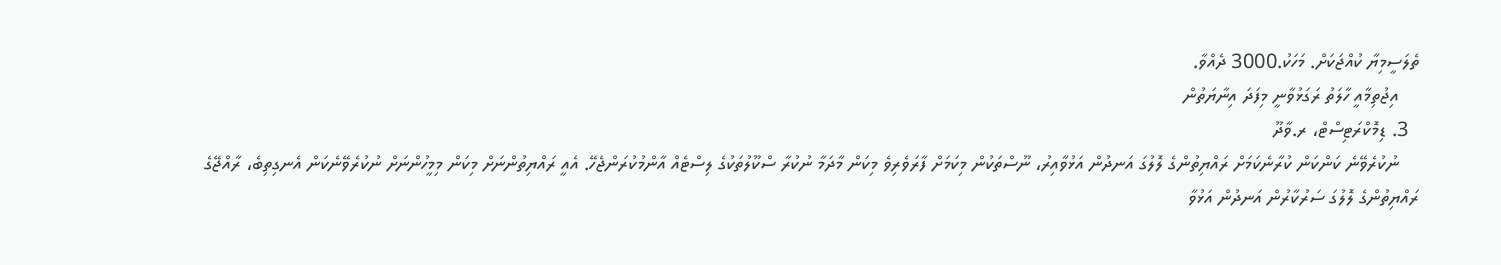ތެލަސީމިޔާ ކުއްޖަކަށް. މަހަކު.3000 ދެއްވާ.
    އިޖުތިމާއީ ހާލަތު ރަގަޅުވާނީ މިފަދަ އިނާޔަތުން
  3. ޑިމޮކްރަޓިސްޓް، ރ.ވާދޫ
    ނުކުރެވޭނެ ކަންކަން ކުރާނެކަމަށް ރައްޔިތުންގެ ލޮލުގަ އަނދުން އަޅުވާއިރު، ނޫސްތަކުން މިކަމަށް ފާރަވެރިވެ މިކަން މާދަމާ ނުކުރާ ސްކޫލުތަކުގެ ލިސްޓެއް އާންމުކުރަންޖެހޭ. އެއީ ރައްޔިތުންނަށް މިކަން މިމީހުންނަށް ނުކުރެވޭނެކަން އެނގިތިބެ، ރާއްޖޭގެ ރައްޔިތުންގެ ލޮލުގަ ސަރުކާރުން އަނދުން އަޅުވާ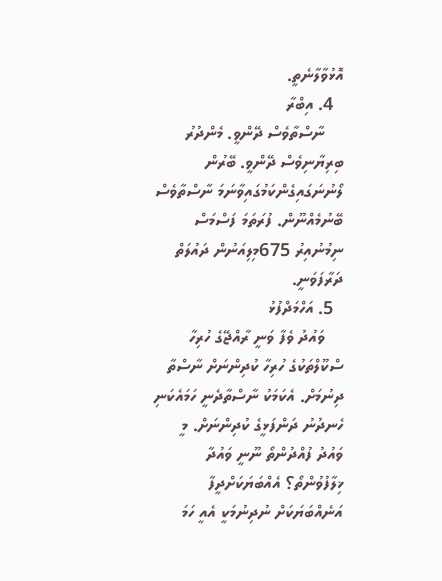އޮޅުވާލާނެތީ.
  4. އިބްރާ
    ނާސްތާވެސް ދޭންވީ. މެންދުރު ބިރިޔާނިވެސް ދޭންވީ. ބޭރުން ލޯނުނަގައިގެންކަމުގައިވާނަމަ ނާސްތާވެސް ބޭނުމެއްނޫން. ފުރަތަމަ ފަސްމަސް ނިމުނުއިރު 675މިލިއަނުން ދައުލަތް ދަރާފަވަނީ.
  5. އަހްމަދްފުޅު
    ވައުދު ވެފާ ވަނީ ރާއްޖޭގެ ހުރިހާ ސްކޫލްތަކުގެ ހުރިހާ ކުދިންނަށް ނާސްތާ ދިނުމަށް. އެކަމަކު ނާސްތާދެނީ ހަމައެކަނި ހެނދުނު ދަންފަޅީގެ ކުދިންނަށް. މީ ވައުދު ފުއްދުންތޯ ނޫނީ ވައުދާ ޚިލާފުވުންތޯ؟ އެއްބަޔަކަށްދީފާ އަނެއްބަޔަކަށް ނުދިނުމަކީ އެއީ ހަމަ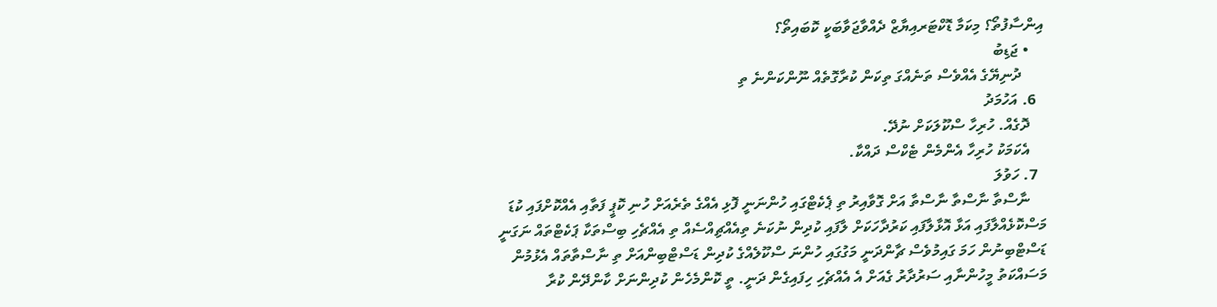އިންސާފުތޯ؟ މިކަމާ ޑޮކްޓަރއިޔާޒް ދެއްވާޖަވާބަކީ ކޮބައިތޯ؟
    • ޖަޑިބު
      ދުނިޔޭގެ އެއްވެސް ތަނެއްގަ ތިކަން ކުރާގޮތެއް ނޫންކަންނެ ތި
  6. އަހުމަދު
    ދޮގެއް. ހުރިހާ ސްކޫލަކަށް ނުދޭ.
    އެކަމަކު ހުރިހާ އެންމެން ޓެކްސް ދައްކާ.
  7. ހަވުލަ
    ނާސްތާ ނާސްތާ ނާސްތާ އަށް ގޮވާއިރު ތި ޕެކެޓްގައި ހުންނަނީ ފޮޅި އެއްގެ ތެރެއަށް ހުނި ކޮޕީ ފަތާއި އެއްކޮށްފައި ކުޑަ މަސްކޮޅެއްލާފައި އަޅާ އޮޅާލާފައި ކަރުދާހަކަށް ލާފައި ކުދިން ނުކަނެ ތިއެއްޗިއްސެއް ތި އެއްޗެހި ބިސްތަކާ ޕަކެޓްތައް ނަގަނީ ޑަސްޓްބިނުން ހަމަ ގައިމުވެސް ޗާންދަނީ މަގުގައި ހުންނަ ސްކޫލެއްގެ ކުދިން ޑަސްޓްބިންއަށް ތި ނާސްތާތައް އެޅުމުން މަސައްކަތު މީހުންނާއި ސަރުދާރު ގެއަށް އެ އެއްޗެހި ހިފައިގެން ދަނީ. ތީ ކޮންމެހެން ކުދިންނަށް ކާންދޭން ކުރާ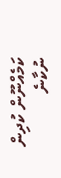ކަމެއްނޫން ކުދިން ނުކާނެ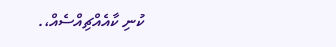ކުނި ކާއެއްޗިއްސެއް،.